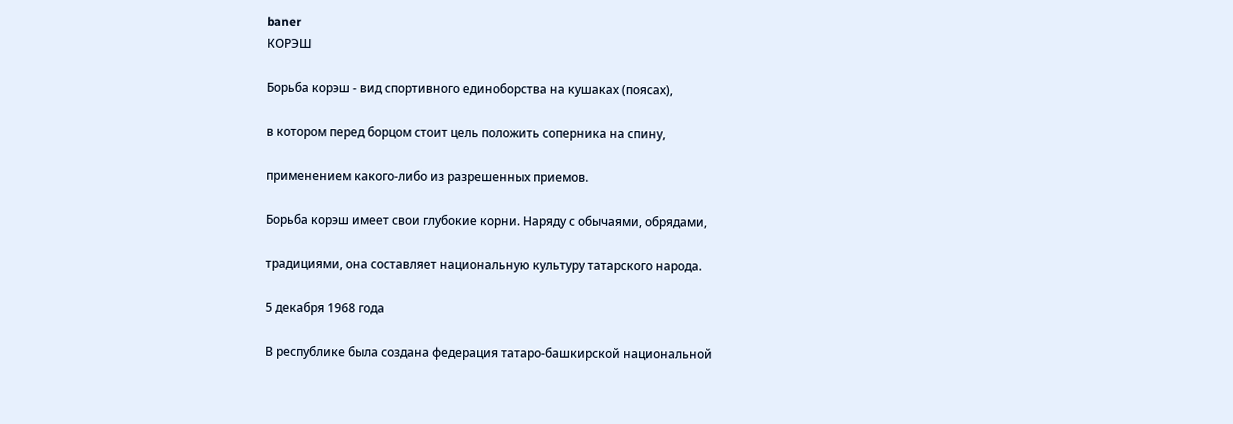baner
КОРЭШ

Борьба корэш - вид спортивного единоборства на кушаках (поясах),

в котором перед борцом стоит цель положить соперника на спину,

применением какого-либо из разрешенных приемов.

Борьба корэш имеет свои глубокие корни. Наряду с обычаями, обрядами,

традициями, она составляет национальную культуру татарского народа.

5 декабря 1968 года

В республике была создана федерация татаро-башкирской национальной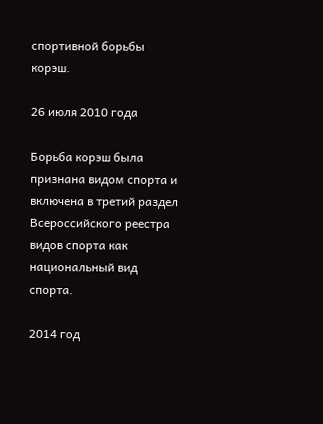спортивной борьбы корэш.

26 июля 2010 года

Борьба корэш была признана видом спорта и включена в третий раздел Всероссийского реестра видов спорта как национальный вид спорта.

2014 год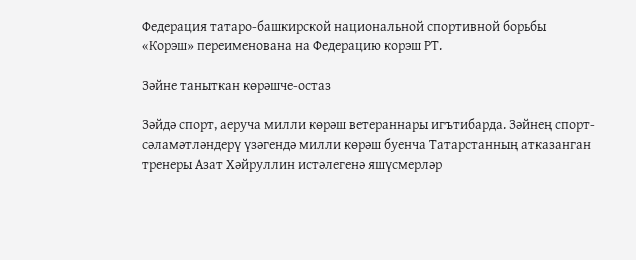Федерация татаро-башкирской национальной спортивной борьбы «Корэш» переименована на Федерацию корэш РТ.

Зәйне таныткан көрәшче-остаз

Зәйдә спорт, аеруча милли көрәш ветераннары игътибарда. Зәйнең спорт- сәламәтләндерү үзәгендә милли көрәш буенча Татарстанның атказанган тренеры Азат Хәйруллин истәлегенә яшүсмерләр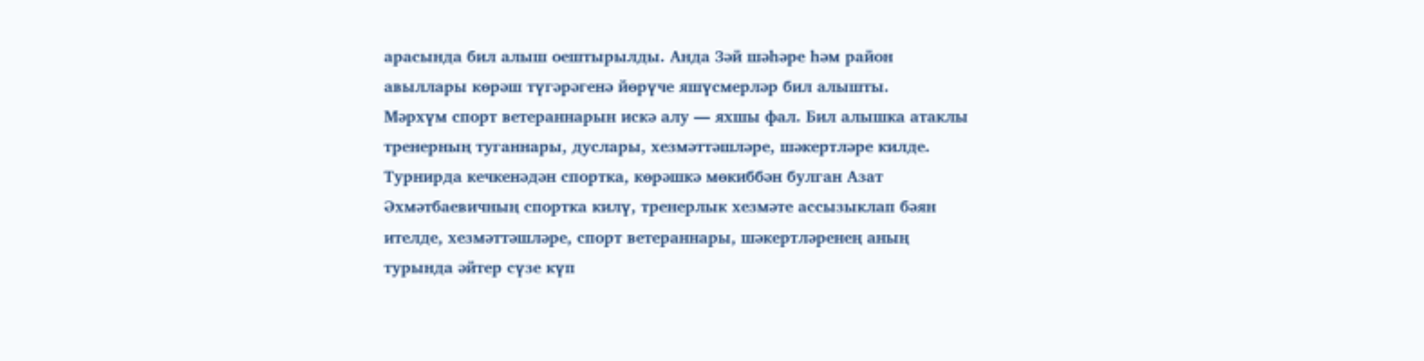арасында бил алыш оештырылды. Анда Зәй шәһәре һәм район авыллары көрәш түгәрәгенә йөрүче яшүсмерләр бил алышты.
Мәрхүм спорт ветераннарын искә алу — яхшы фал. Бил алышка атаклы тренерның туганнары, дуслары, хезмәттәшләре, шәкертләре килде. Турнирда кечкенәдән спортка, көрәшкә мөкиббән булган Азат Әхмәтбаевичның спортка килү, тренерлык хезмәте ассызыклап бәян ителде, хезмәттәшләре, спорт ветераннары, шәкертләренең аның турында әйтер сүзе күп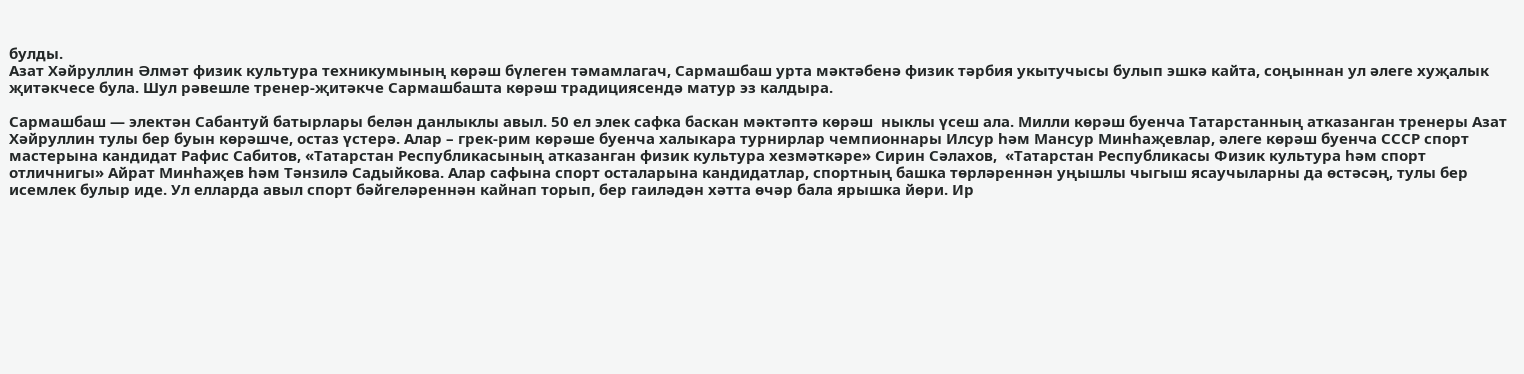булды.
Азат Хәйруллин Әлмәт физик культура техникумының көрәш бүлеген тәмамлагач, Сармашбаш урта мәктәбенә физик тәрбия укытучысы булып эшкә кайта, соңыннан ул әлеге хуҗалык җитәкчесе була. Шул рәвешле тренер-җитәкче Сармашбашта көрәш традициясендә матур эз калдыра.

Сармашбаш — электән Сабантуй батырлары белән данлыклы авыл. 50 ел элек сафка баскан мәктәптә көрәш  ныклы үсеш ала. Милли көрәш буенча Татарстанның атказанган тренеры Азат Хәйруллин тулы бер буын көрәшче, остаз үстерә. Алар – грек-рим көрәше буенча халыкара турнирлар чемпионнары Илсур һәм Мансур Минһаҗевлар, әлеге көрәш буенча СССР спорт мастерына кандидат Рафис Сабитов, «Татарстан Республикасының атказанган физик культура хезмәткәре» Сирин Сәлахов,  «Татарстан Республикасы Физик культура һәм спорт отличнигы» Айрат Минһаҗев һәм Тәнзилә Садыйкова. Алар сафына спорт осталарына кандидатлар, спортның башка төрләреннән уңышлы чыгыш ясаучыларны да өстәсәң, тулы бер исемлек булыр иде. Ул елларда авыл спорт бәйгеләреннән кайнап торып, бер гаиләдән хәтта өчәр бала ярышка йөри. Ир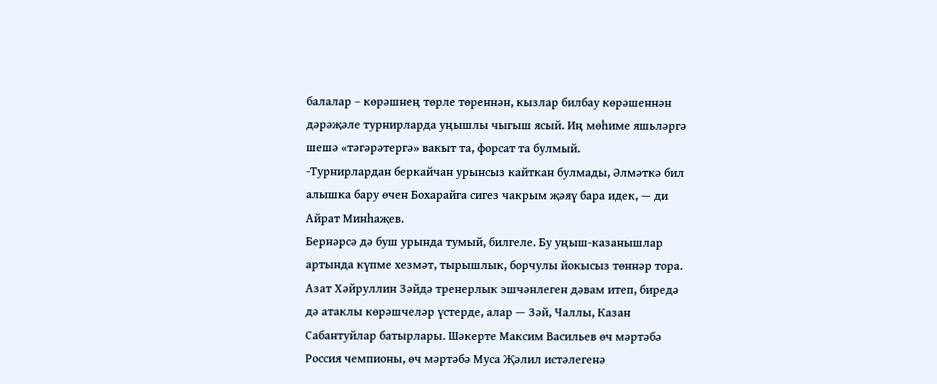балалар – көрәшнең төрле төреннән, кызлар билбау көрәшеннән дәрәҗәле турнирларда уңышлы чыгыш ясый. Иң мөһиме яшьләргә  шешә «тәгәрәтергә» вакыт та, форсат та булмый.
-Турнирлардан беркайчан урынсыз кайткан булмады, Әлмәткә бил алышка бару өчен Бохарайга сигез чакрым җәяү бара идек, — ди Айрат Минһаҗев.
Бернәрсә дә буш урында тумый, билгеле. Бу уңыш-казанышлар артында күпме хезмәт, тырышлык, борчулы йокысыз төннәр тора.
Азат Хәйруллин Зәйдә тренерлык эшчәнлеген дәвам итеп, биредә дә атаклы көрәшчеләр үстерде, алар — Зәй, Чаллы, Казан Сабантуйлар батырлары. Шәкерте Максим Васильев өч мәртәбә Россия чемпионы, өч мәртәбә Муса Җәлил истәлегенә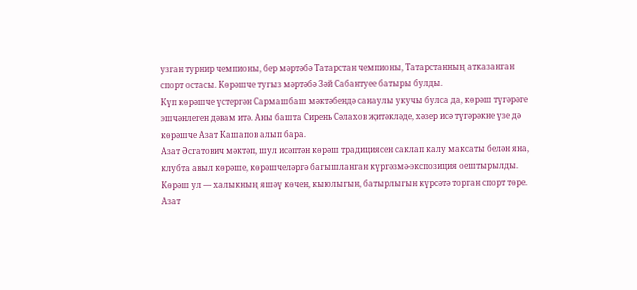узган турнир чемпионы, бер мәртәбә Татарстан чемпионы, Татарстанның атказанган спорт остасы. Көрәшче тугыз мәртәбә Зәй Сабантуее батыры булды.
Күп көрәшче үстергән Сармашбаш мәктәбендә санаулы укучы булса да, көрәш түгәрәге эшчәнлеген дәвам итә. Аны башта Сирень Сәлахов җитәкләде, хәзер исә түгәрәкне үзе дә көрәшче Азат Кашапов алып бара.
Азат Әсгатович мәктәп, шул исәптән көрәш традициясен саклап калу максаты белән яна, клубта авыл көрәше, көрәшчеләргә багышланган күргәзмә-экспозиция оештырылды.
Көрәш ул — халыкның яшәү көчен, кыюлыгын, батырлыгын күрсәтә торган спорт төре.
Азат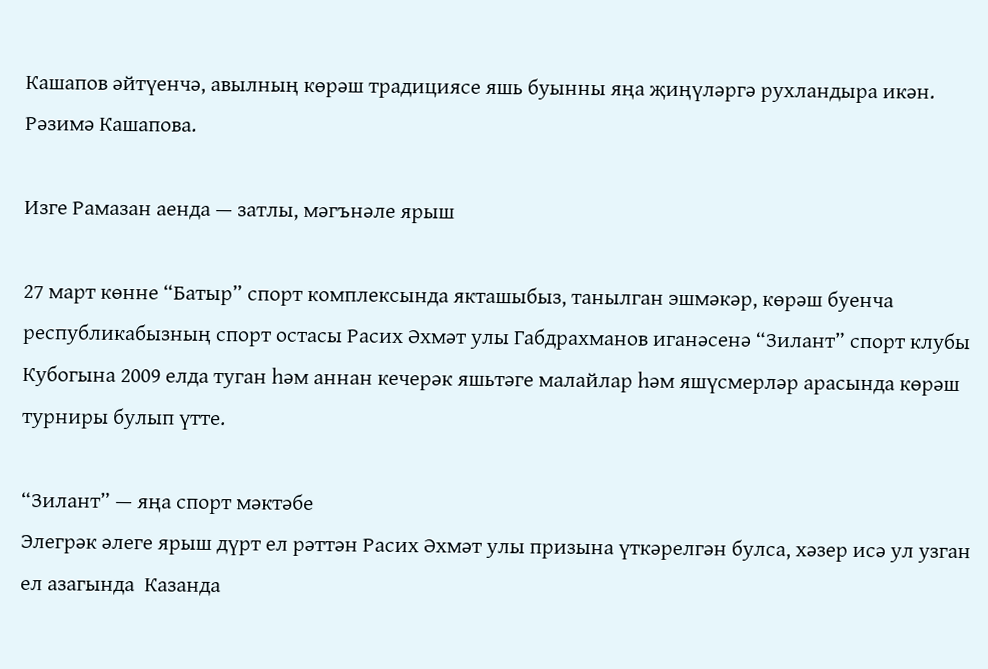Кашапов әйтүенчә, авылның көрәш традициясе яшь буынны яңа җиңүләргә рухландыра икән.
Рәзимә Кашапова.

Изге Рамазан аенда — затлы, мәгънәле ярыш

27 март көнне “Батыр” спорт комплексында якташыбыз, танылган эшмәкәр, көрәш буенча республикабызның спорт остасы Расих Әхмәт улы Габдрахманов иганәсенә “Зилант” спорт клубы Кубогына 2009 елда туган һәм аннан кечерәк яшьтәге малайлар һәм яшүсмерләр арасында көрәш турниры булып үтте.

“Зилант” — яңа спорт мәктәбе
Элегрәк әлеге ярыш дүрт ел рәттән Расих Әхмәт улы призына үткәрелгән булса, хәзер исә ул узган ел азагында  Казанда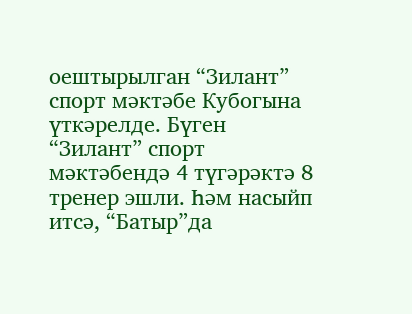оештырылган “Зилант” спорт мәктәбе Кубогына үткәрелде. Бүген “Зилант” спорт мәктәбендә 4 түгәрәктә 8 тренер эшли. Һәм насыйп итсә, “Батыр”да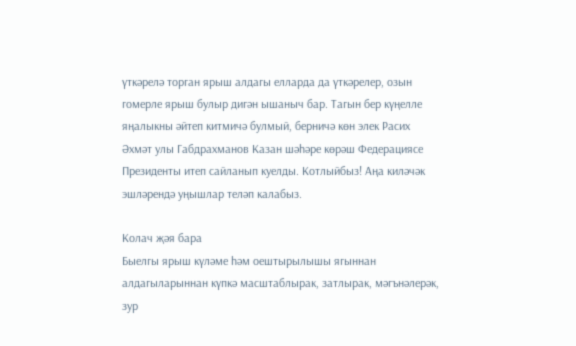үткәрелә торган ярыш алдагы елларда да үткәрелер, озын гомерле ярыш булыр дигән ышаныч бар. Тагын бер күңелле яңалыкны әйтеп китмичә булмый, берничә көн элек Расих Әхмәт улы Габдрахманов Казан шәһәре көрәш Федерациясе Президенты итеп сайланып куелды. Котлыйбыз! Аңа киләчәк эшләрендә уңышлар теләп калабыз.

Колач җәя бара
Быелгы ярыш күләме һәм оештырылышы ягыннан алдагыларыннан күпкә масштаблырак, затлырак, мәгънәлерәк, зур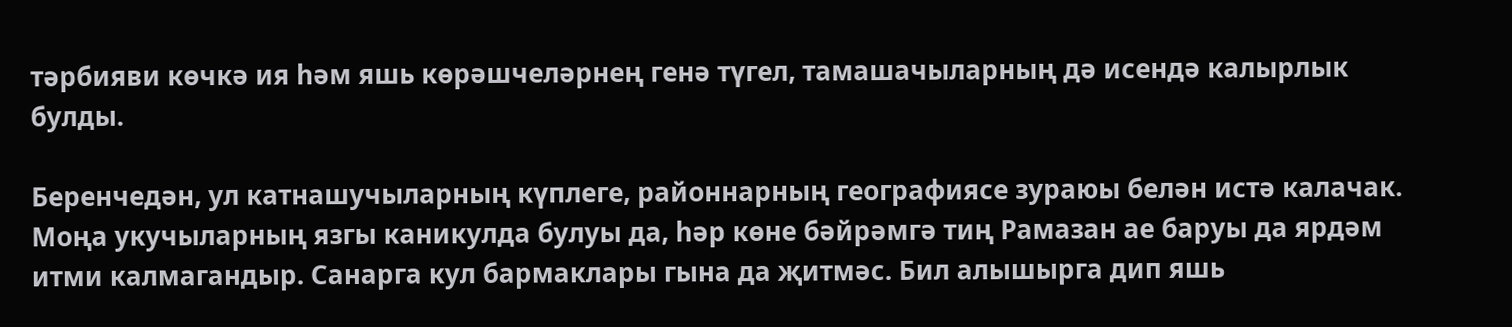тәрбияви көчкә ия һәм яшь көрәшчеләрнең генә түгел, тамашачыларның дә исендә калырлык булды.

Беренчедән, ул катнашучыларның күплеге, районнарның географиясе зураюы белән истә калачак. Моңа укучыларның язгы каникулда булуы да, һәр көне бәйрәмгә тиң Рамазан ае баруы да ярдәм итми калмагандыр. Санарга кул бармаклары гына да җитмәс. Бил алышырга дип яшь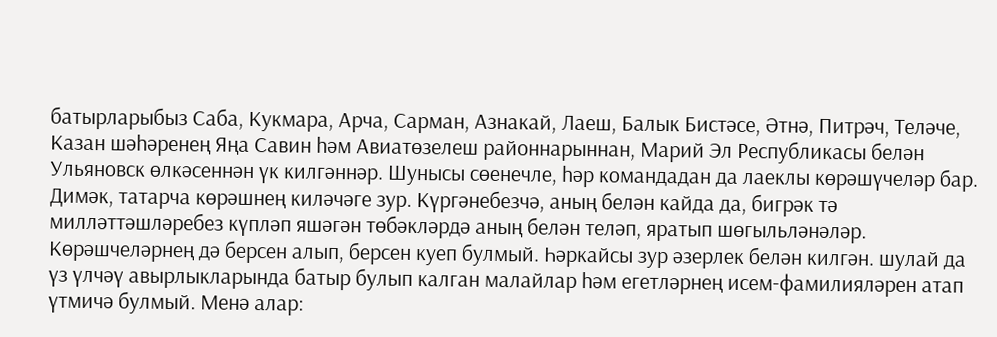батырларыбыз Саба, Кукмара, Арча, Сарман, Азнакай, Лаеш, Балык Бистәсе, Әтнә, Питрәч, Теләче, Казан шәһәренең Яңа Савин һәм Авиатөзелеш районнарыннан, Марий Эл Республикасы белән Ульяновск өлкәсеннән үк килгәннәр. Шунысы сөенечле, һәр командадан да лаеклы көрәшүчеләр бар. Димәк, татарча көрәшнең киләчәге зур. Күргәнебезчә, аның белән кайда да, бигрәк тә милләттәшләребез күпләп яшәгән төбәкләрдә аның белән теләп, яратып шөгыльләнәләр. Көрәшчеләрнең дә берсен алып, берсен куеп булмый. Һәркайсы зур әзерлек белән килгән. шулай да үз үлчәү авырлыкларында батыр булып калган малайлар һәм егетләрнең исем-фамилияләрен атап үтмичә булмый. Менә алар: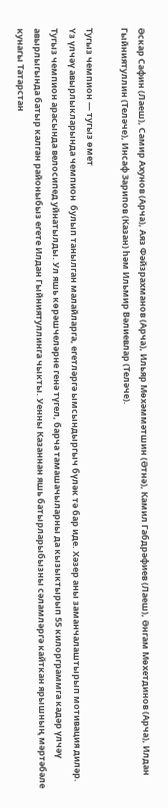Әскар Сафин (Лаеш), Самир Ахунов (Арча), Аяз Фәйзрахманов (Арча), Ильяр Мөхәммәтшин (Әтнә), Камил Габдрәфиев (Лаеш), Әнгам Мөхетдинов (Арча), Илдан Гыйниятуллин (Теләче), Инсаф Зарипов (Казан) һәм Ильмир Вәлиевлар (Теләче).

Тугыз чемпион — тугыз өмет
Үз үлчәү авырлыкларында чемпион  булып танылган малайларга, егетләргә ымсындыргыч бүләк тә бар иде. Хәзер аны заманчалаштырып мотивация диләр. Тугыз чемпион арасында велосипед уйнатылды. Ул яшь көрәшчеләрне генә түгел, барча тамашачыларны да кызыктырып 55 килорграммга кадәр үлчәү авырлыгында батыр калган районыбыз егете Илдан Гыйниятуллинга чыкты. Уенны Казаннан яшь батырларыбызны сәламләргә кайткан ярышның мәртәбәле кунагы Татарстан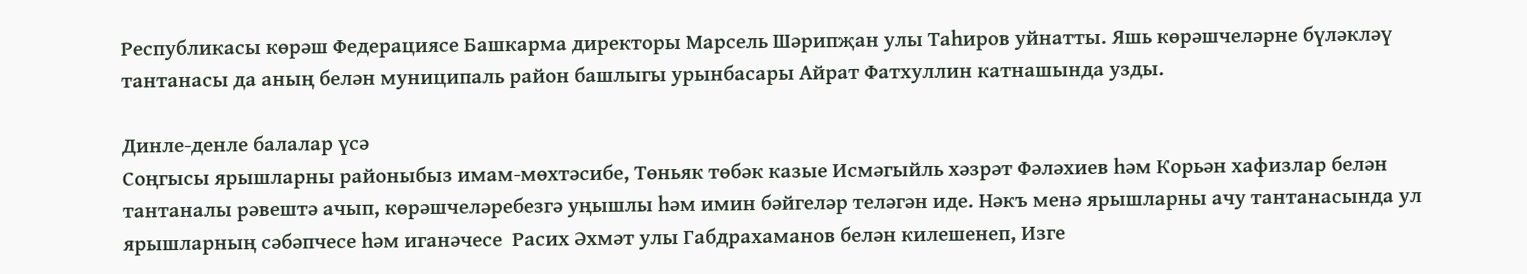Республикасы көрәш Федерациясе Башкарма директоры Марсель Шәрипҗан улы Таһиров уйнатты. Яшь көрәшчеләрне бүләкләү тантанасы да аның белән муниципаль район башлыгы урынбасары Айрат Фатхуллин катнашында узды.

Динле-денле балалар үсә
Соңгысы ярышларны районыбыз имам-мөхтәсибе, Төньяк төбәк казые Исмәгыйль хәзрәт Фәләхиев һәм Корьән хафизлар белән тантаналы рәвештә ачып, көрәшчеләребезгә уңышлы һәм имин бәйгеләр теләгән иде. Нәкъ менә ярышларны ачу тантанасында ул ярышларның сәбәпчесе һәм иганәчесе  Расих Әхмәт улы Габдрахаманов белән килешенеп, Изге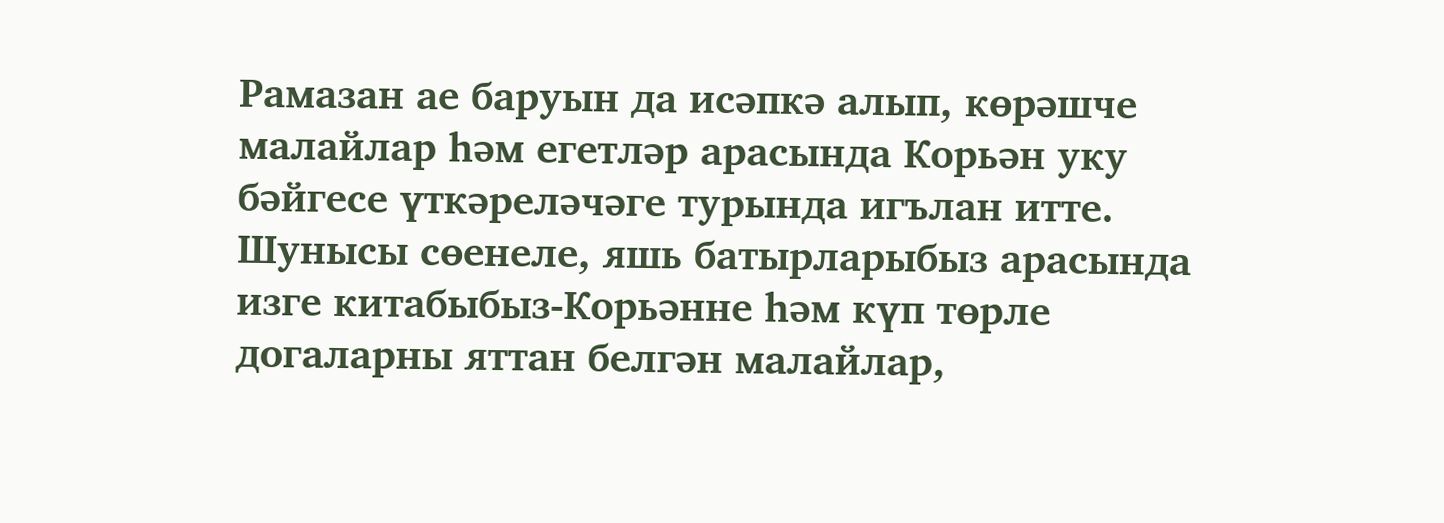Рамазан ае баруын да исәпкә алып, көрәшче малайлар һәм егетләр арасында Корьән уку бәйгесе үткәреләчәге турында игълан итте. Шунысы сөенеле, яшь батырларыбыз арасында изге китабыбыз-Корьәнне һәм күп төрле догаларны яттан белгән малайлар,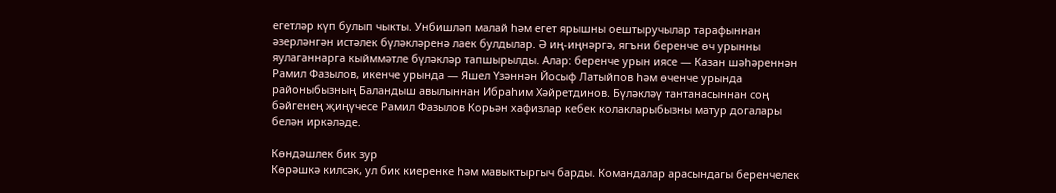егетләр күп булып чыкты. Унбишләп малай һәм егет ярышны оештыручылар тарафыннан әзерләнгән истәлек бүләкләренә лаек булдылар. Ә иң-иңнәргә, ягъни беренче өч урынны яулаганнарга кыйммәтле бүләкләр тапшырылды. Алар: беренче урын иясе — Казан шәһәреннән Рамил Фазылов, икенче урында — Яшел Үзәннән Йосыф Латыйпов һәм өченче урында  районыбызның Баландыш авылыннан Ибраһим Хәйретдинов. Бүләкләү тантанасыннан соң бәйгенең җиңүчесе Рамил Фазылов Корьән хафизлар кебек колакларыбызны матур догалары белән иркәләде.

Көндәшлек бик зур
Көрәшкә килсәк, ул бик киеренке һәм мавыктыргыч барды. Командалар арасындагы беренчелек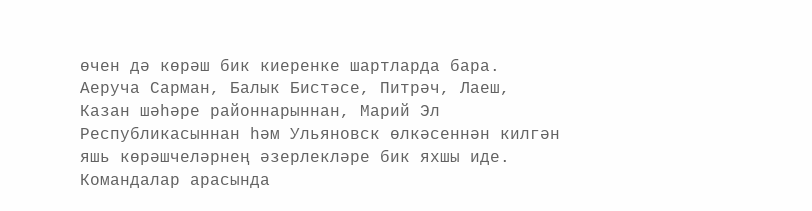өчен дә көрәш бик киеренке шартларда бара. Аеруча Сарман, Балык Бистәсе, Питрәч, Лаеш, Казан шәһәре районнарыннан, Марий Эл Республикасыннан һәм Ульяновск өлкәсеннән килгән яшь көрәшчеләрнең әзерлекләре бик яхшы иде. Командалар арасында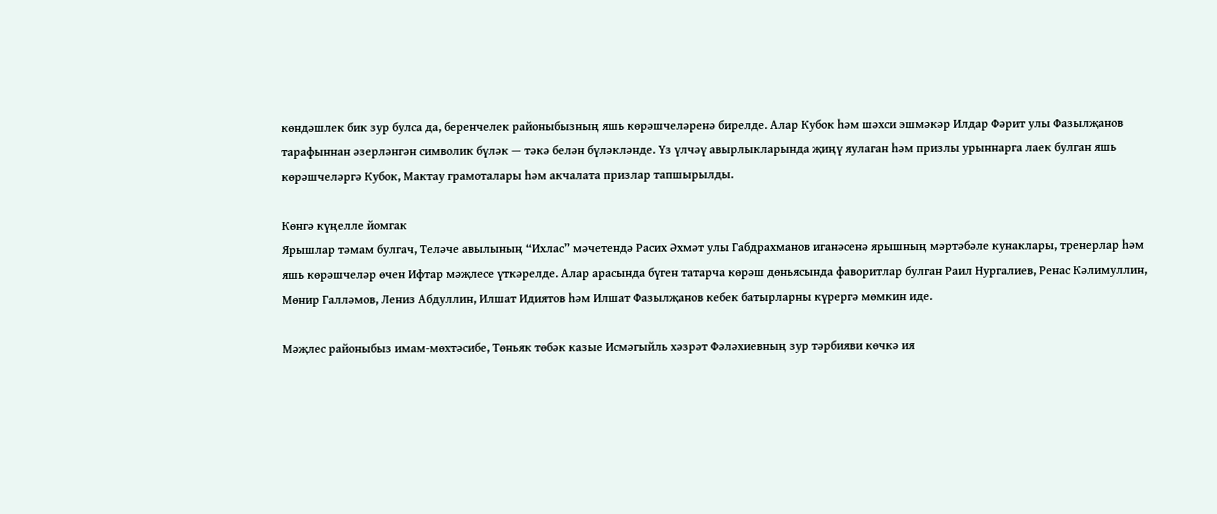көндәшлек бик зур булса да, беренчелек районыбызның яшь көрәшчеләренә бирелде. Алар Кубок һәм шәхси эшмәкәр Илдар Фәрит улы Фазылҗанов тарафыннан әзерләнгән символик бүләк — тәкә белән бүләкләнде. Үз үлчәү авырлыкларында җиңү яулаган һәм призлы урыннарга лаек булган яшь көрәшчеләргә Кубок, Мактау грамоталары һәм акчалата призлар тапшырылды.

Көнгә күңелле йомгак
Ярышлар тәмам булгач, Теләче авылының “Ихлас” мәчетендә Расих Әхмәт улы Габдрахманов иганәсенә ярышның мәртәбәле кунаклары, тренерлар һәм яшь көрәшчеләр өчен Ифтар мәҗлесе үткәрелде. Алар арасында бүген татарча көрәш дөньясында фаворитлар булган Раил Нургалиев, Ренас Кәлимуллин, Мөнир Галләмов, Лениз Абдуллин, Илшат Идиятов һәм Илшат Фазылҗанов кебек батырларны күрергә мөмкин иде.

Мәҗлес районыбыз имам-мөхтәсибе, Төньяк төбәк казые Исмәгыйль хәзрәт Фәләхиевның зур тәрбияви көчкә ия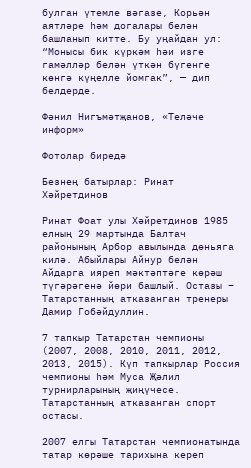булган үтемле вәгазе, Корьән аятләре һәм догалары белән башланып китте. Бу уңайдан ул: “Монысы бик күркәм һәи изге гамәлләр белән үткән бүгенге көнгә күңелле йомгак”, — дип белдерде.

Фәнил Нигъмәтҗанов, «Теләче информ»

Фотолар биредә

Безнең батырлар: Ринат Хәйретдинов

Ринат Фоат улы Хәйретдинов 1985 елның 29 мартында Балтач районының Арбор авылында дөньяга килә. Абыйлары Айнур белән Айдарга ияреп мәктәптәге көрәш түгәрәгенә йөри башлый. Остазы – Татарстанның атказанган тренеры Дамир Гобәйдуллин.

7 тапкыр Татарстан чемпионы (2007, 2008, 2010, 2011, 2012, 2013, 2015). Күп тапкырлар Россия чемпионы һәм Муса Җәлил турнирларының җиңүчесе. Татарстанның атказанган спорт остасы.

2007 елгы Татарстан чемпионатында татар көрәше тарихына кереп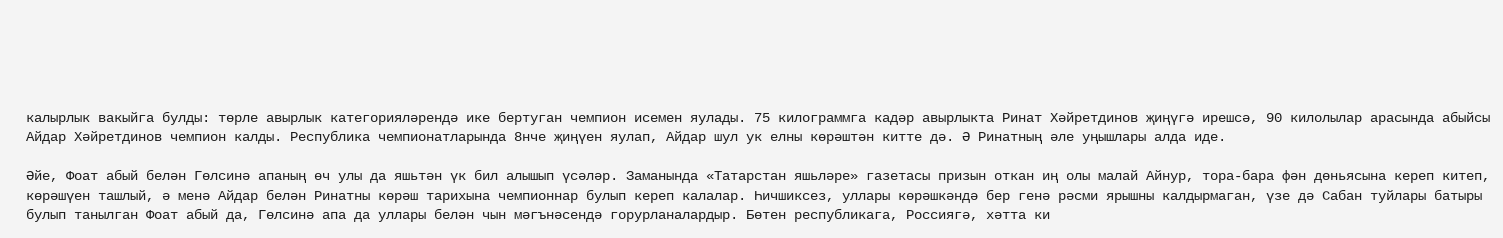калырлык вакыйга булды: төрле авырлык категорияләрендә ике бертуган чемпион исемен яулады. 75 килограммга кадәр авырлыкта Ринат Хәйретдинов җиңүгә ирешсә, 90 килолылар арасында абыйсы Айдар Хәйретдинов чемпион калды. Республика чемпионатларында 8нче җиңүен яулап, Айдар шул ук елны көрәштән китте дә. Ә Ринатның әле уңышлары алда иде.

Әйе, Фоат абый белән Гөлсинә апаның өч улы да яшьтән үк бил алышып үсәләр. Заманында «Татарстан яшьләре» газетасы призын откан иң олы малай Айнур, тора-бара фән дөньясына кереп китеп, көрәшүен ташлый, ә менә Айдар белән Ринатны көрәш тарихына чемпионнар булып кереп калалар. Һичшиксез, уллары көрәшкәндә бер генә рәсми ярышны калдырмаган, үзе дә Сабан туйлары батыры булып танылган Фоат абый да, Гөлсинә апа да уллары белән чын мәгънәсендә горурланалардыр. Бөтен республикага, Россиягә, хәтта ки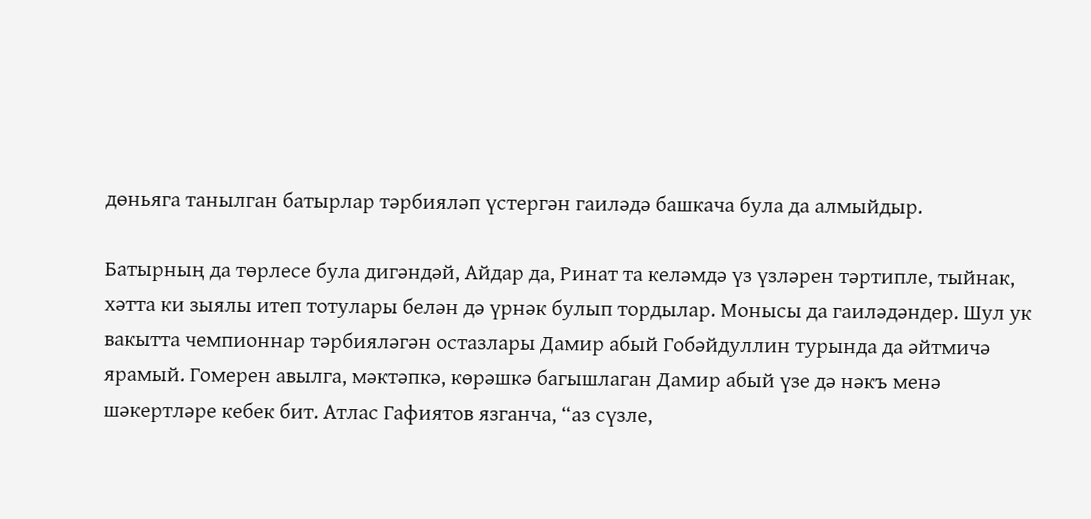дөньяга танылган батырлар тәрбияләп үстергән гаиләдә башкача була да алмыйдыр.

Батырның да төрлесе була дигәндәй, Айдар да, Ринат та келәмдә үз үзләрен тәртипле, тыйнак, хәтта ки зыялы итеп тотулары белән дә үрнәк булып тордылар. Монысы да гаиләдәндер. Шул ук вакытта чемпионнар тәрбияләгән остазлары Дамир абый Гобәйдуллин турында да әйтмичә ярамый. Гомерен авылга, мәктәпкә, көрәшкә багышлаган Дамир абый үзе дә нәкъ менә шәкертләре кебек бит. Атлас Гафиятов язганча, “аз сүзле,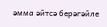әмма әйтсә берәгәйле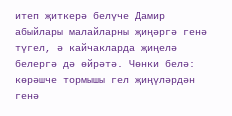итеп җиткерә белүче Дамир абыйлары малайларны җиңәргә генә түгел, ә кайчакларда җиңелә белергә дә өйрәтә. Чөнки белә: көрәшче тормышы гел җиңүләрдән генә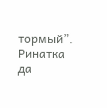тормый”. Ринатка да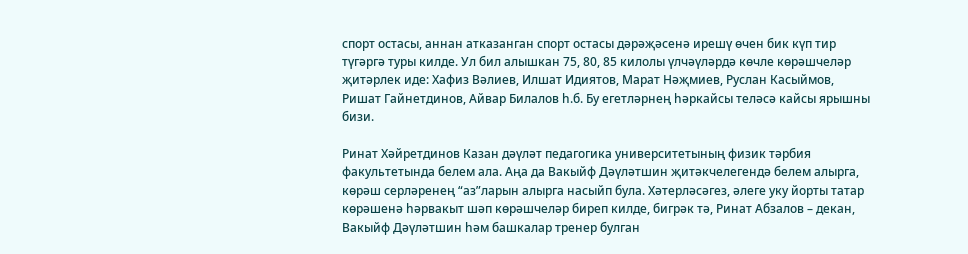спорт остасы, аннан атказанган спорт остасы дәрәҗәсенә ирешү өчен бик күп тир түгәргә туры килде. Ул бил алышкан 75, 80, 85 килолы үлчәүләрдә көчле көрәшчеләр җитәрлек иде: Хафиз Вәлиев, Илшат Идиятов, Марат Нәҗмиев, Руслан Касыймов, Ришат Гайнетдинов, Айвар Билалов һ.б. Бу егетләрнең һәркайсы теләсә кайсы ярышны бизи.

Ринат Хәйретдинов Казан дәүләт педагогика университетының физик тәрбия факультетында белем ала. Аңа да Вакыйф Дәүләтшин җитәкчелегендә белем алырга, көрәш серләренең “аз”ларын алырга насыйп була. Хәтерләсәгез, әлеге уку йорты татар көрәшенә һәрвакыт шәп көрәшчеләр биреп килде, бигрәк тә, Ринат Абзалов – декан, Вакыйф Дәүләтшин һәм башкалар тренер булган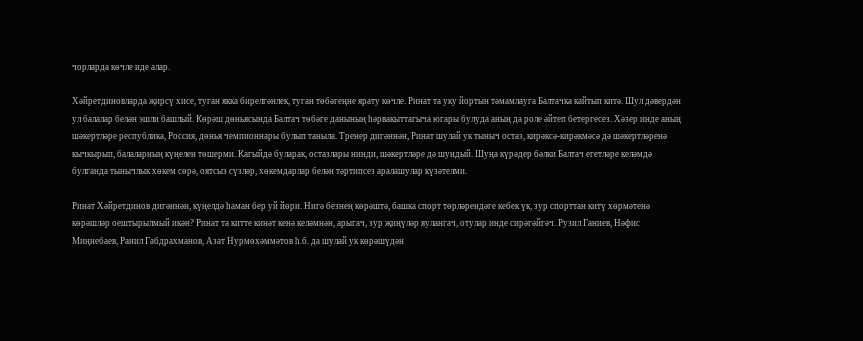чорларда көчле иде алар.

Хәйретдиновларда җирсү хисе, туган якка бирелгәнлек, туган төбәгеңне ярату көчле. Ринат та уку йортын тәмамлауга Балтачка кайтып китә. Шул дәвердән ул балалар белән эшли башлый. Көрәш дөньясында Балтач төбәге данының һәрвакыттагыча югары булуда аның да роле әйтеп бетергесез. Хәзер инде аның шәкертләре республика, Россия, дөнья чемпионнары булып таныла. Тренер дигәннән, Ринат шулай ук тыныч остаз, кирәксә-кирәкмәсә дә шәкертләренә кычкырып, балаларның күңелен төшерми. Кагыйдә буларак, остазлары нинди, шәкертләре дә шундый. Шуңа күрәдер бәлки Балтач егетләре келәмдә булганда тынычлык хөкем сөрә, оятсыз сүзләр, хөкемдарлар белән тәртипсез аралашулар күзәтелми.

Ринат Хәйретдинов дигәннән, күңелдә һаман бер уй йөри. Нигә безнең көрәштә, башка спорт төрләрендәге кебек үк, зур спорттан китү хөрмәтенә көрәшләр оештырылмый икән? Ринат та китте кинәт кенә келәмнән, арыгач, зур җиңүләр яулангач, отулар инде сирәгәйгәч. Рузил Ганиев, Нәфис Миңнебаев, Ранил Габдрахманов, Азат Нурмөхәммәтов һ.б. да шулай ук көрәшүдән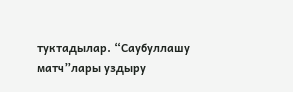туктадылар. “Саубуллашу матч”лары уздыру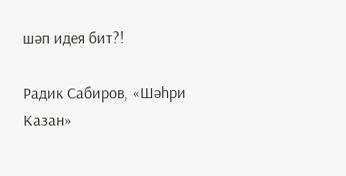шәп идея бит?!

Радик Сабиров, «Шәһри Казан»